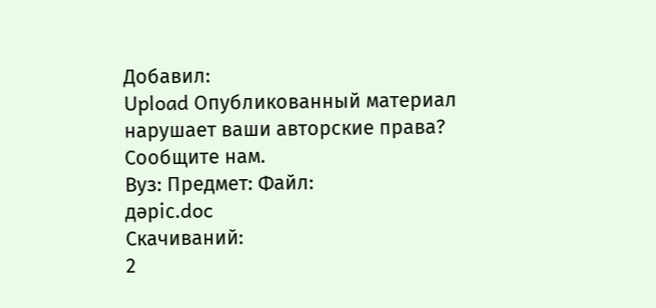Добавил:
Upload Опубликованный материал нарушает ваши авторские права? Сообщите нам.
Вуз: Предмет: Файл:
дәріс.doc
Скачиваний:
2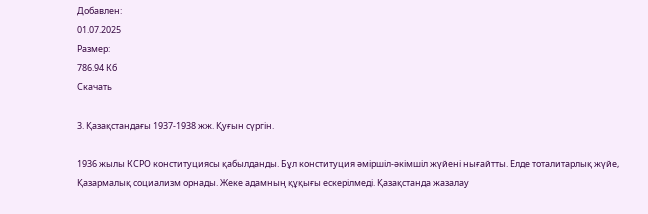Добавлен:
01.07.2025
Размер:
786.94 Кб
Скачать

3. Қазақстандағы 1937-1938 жж. Қуғын сүргін.

1936 жылы КСРО конституциясы қабылданды. Бұл конституция әміршіл-әкімшіл жүйені нығайтты. Елде тоталитарлық жүйе, Қазармалық социализм орнады. Жеке адамның құқығы ескерілмеді. Қазақстанда жазалау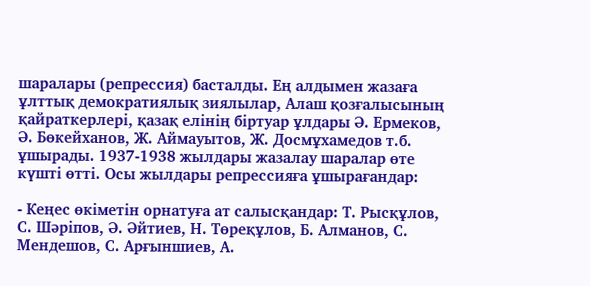шаралары (репрессия) басталды. Ең алдымен жазаға ұлттық демократиялық зиялылар, Алаш қозғалысының қайраткерлері, қазақ елінің біртуар ұлдары Ә. Ермеков, Ә. Бөкейханов, Ж. Аймауытов, Ж. Досмұхамедов т.б. ұшырады. 1937-1938 жылдары жазалау шаралар өте күшті өтті. Осы жылдары репрессияға ұшырағандар:

- Кеңес өкіметін орнатуға ат салысқандар: Т. Рысқұлов, С. Шәріпов, Ә. Әйтиев, Н. Төреқұлов, Б. Алманов, С. Мендешов, С. Арғыншиев, А.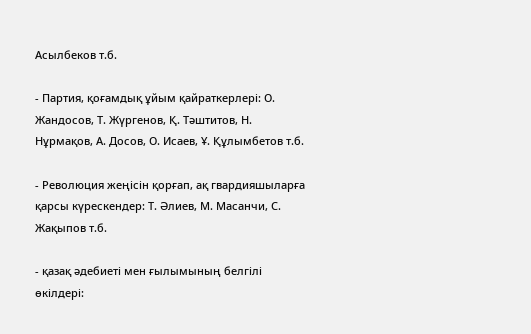Асылбеков т.б.

- Партия, қоғамдық ұйым қайраткерлері: О. Жандосов, Т. Жүргенов, Қ. Тәштитов, Н. Нұрмақов, А. Досов, О. Исаев, Ұ. Құлымбетов т.б.

- Революция жеңісін қорғап, ақ гвардияшыларға қарсы күрескендер: Т. Әлиев, М. Масанчи, С. Жақыпов т.б.

- қазақ әдебиеті мен ғылымының белгілі өкілдері: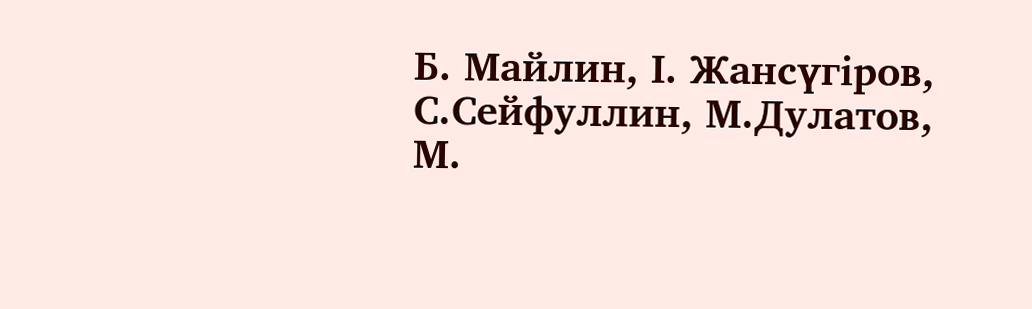Б. Майлин, І. Жансүгіров, С.Сейфуллин, М.Дулатов, М.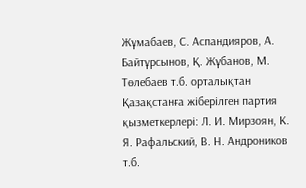Жұмабаев, С. Аспандияров, А. Байтұрсынов, Қ. Жұбанов, М. Төлебаев т.б. орталықтан Қазақстанға жіберілген партия қызметкерлері: Л. И. Мирзоян, К. Я. Рафальский, В. Н. Андроников т.б.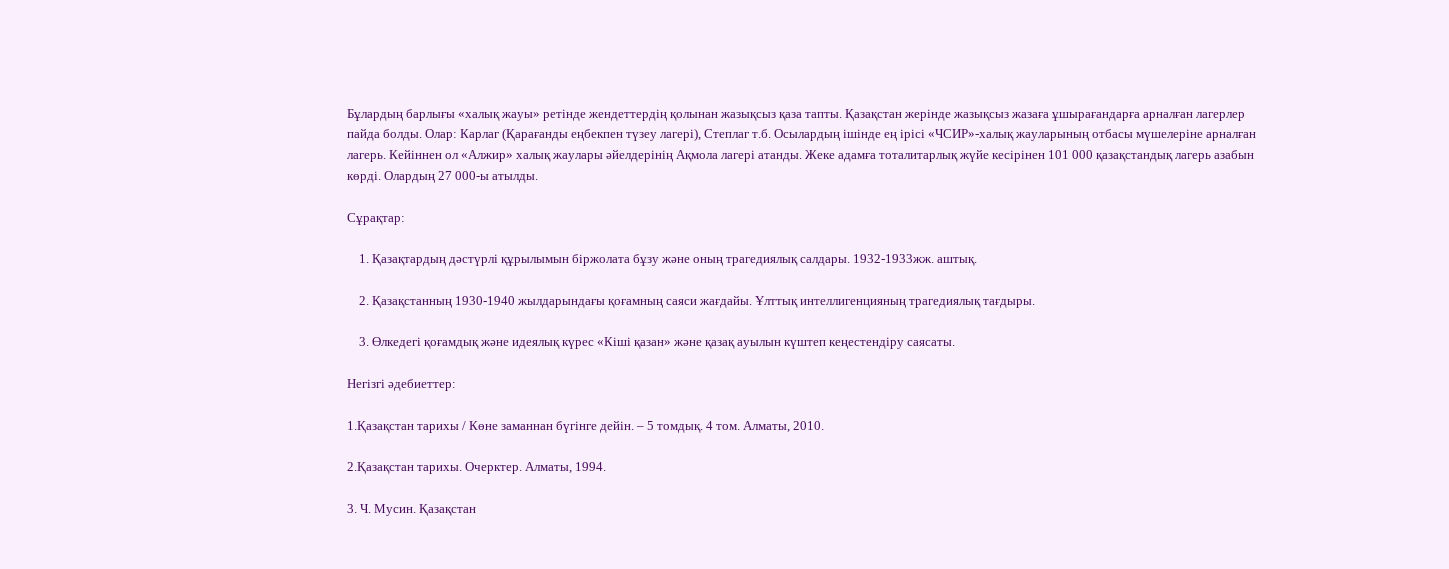Бұлардың барлығы «халық жауы» ретінде жендеттердің қолынан жазықсыз қаза тапты. Қазақстан жерінде жазықсыз жазаға ұшырағандарға арналған лагерлер пайда болды. Олар: Карлаг (Қарағанды еңбекпен түзеу лагері), Степлаг т.б. Осылардың ішінде ең ірісі «ЧСИР»-халық жауларының отбасы мүшелеріне арналған лагерь. Кейіннен ол «Алжир» халық жаулары әйелдерінің Ақмола лагері атанды. Жеке адамға тоталитарлық жүйе кесірінен 101 000 қазақстандық лагерь азабын көрді. Олардың 27 000-ы атылды.

Сұрақтар:

    1. Қазақтардың дәстүрлі құрылымын біржолата бұзу және оның трагедиялық салдары. 1932-1933жж. аштық.

    2. Қазақстанның 1930-1940 жылдарындағы қоғамның саяси жағдайы. Ұлттық интеллигенцияның трагедиялық тағдыры.

    3. Өлкедегі қоғамдық және идеялық күрес «Кіші қазан» және қазақ ауылын күштеп кеңестендіру саясаты.

Негізгі әдебиеттер:

1.Қазақстан тарихы / Көне заманнан бүгінге дейін. – 5 томдық. 4 том. Алматы, 2010.

2.Қазақстан тарихы. Очерктер. Алматы, 1994.

3. Ч. Мусин. Қазақстан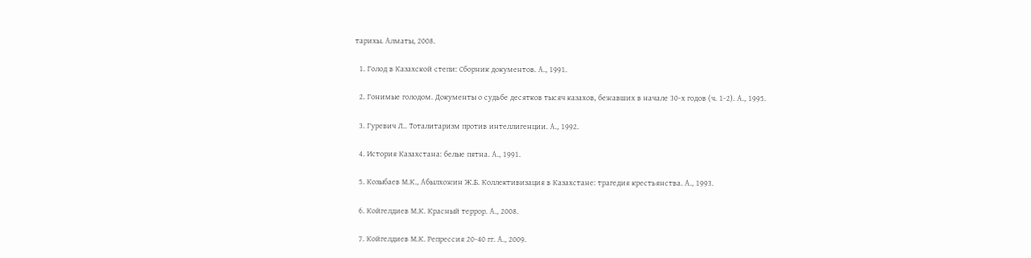тарихы. Алматы, 2008.

  1. Голод в Казахской степи: Сборник документов. А., 1991.

  2. Гонимые голодом. Документы о судьбе десятков тысяч казахов, бежавших в начале 30-х годов (ч. 1-2). А., 1995.

  3. Гуревич Л.. Тоталитаризм против интеллигенции. А., 1992.

  4. История Казахстана: белые пятна. А., 1991.

  5. Козыбаев М.К., Абылхожин Ж.Б. Коллективизация в Казахстане: трагедия крестьянства. А., 1993.

  6. Койгелдиев М.К. Красный террор. А., 2008.

  7. Койгелдиев М.К. Репрессия 20-40 гг. А., 2009.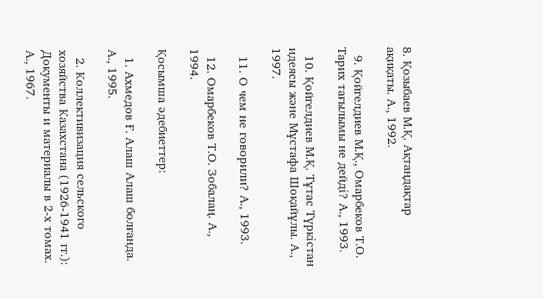8. Қозыбаев М.Қ. Ақтаңдақтар ақиқаты. А., 1992.

  9. Қойгелдиев М.Қ., Омарбеков Т.О. Тарих тағылымы не дейді? А., 1993.

  10. Қойгелдиев М.Қ. Тұтас Түркістан идеясы және Мұстафа Шоқайұлы. А., 1997.

  11. О чем не говорили? А., 1993.

  12. Омарбеков Т.О. Зобалаң. А., 1994.

Қосымша әдебиеттер:

  1. Ахмедов Ғ. Алаш Алаш болғанда. А., 1995.

  2. Коллективизация сельского хозяйства Казахстана (1926-1941 гг.): Документы и материалы в 2-х томах. А., 1967.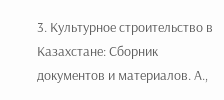3. Культурное строительство в Казахстане: Сборник документов и материалов. А.,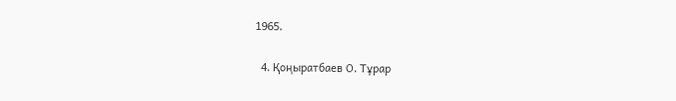1965.

  4. Қоңыратбаев О. Тұрар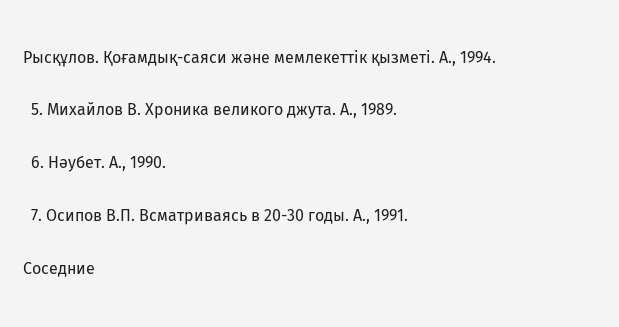Рысқұлов. Қоғамдық-саяси және мемлекеттік қызметі. А., 1994.

  5. Михайлов В. Хроника великого джута. А., 1989.

  6. Нәубет. А., 1990.

  7. Осипов В.П. Всматриваясь в 20-30 годы. А., 1991.

Соседние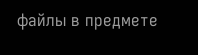файлы в предмете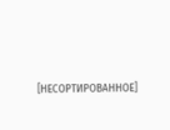[НЕСОРТИРОВАННОЕ]